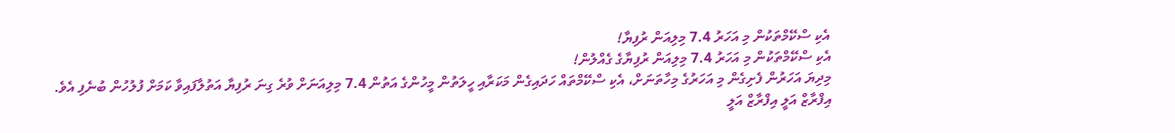އެކި ސްކޭމްތަކުން މި އަހަރު 7.4 މިލިއަން ރުފިޔާ!
އެކި ސްކޭމްތަކުން މި އަހަރު 7.4 މިލިއަން ރުފިޔާގެ ގެއްލުން!
މިދިޔަ އަހަރުން ފެށިގެން މި އަހަރުގެ މިހާތަނަށް، އެކި ސްކޭމްތައް ހަދައިގެން މަކަރާއި ހީލަތުން މީހުންގެ އަތުން 7.4 މިލިއަނަށް ވުރެ ގިނަ ރުފިޔާ އަތުލާފައިވާ ކަމަށް ފުލުހުން ބުނެފި އެވެ.
އިފްރާޒް އަލީ އިފްރާޒް އަލީ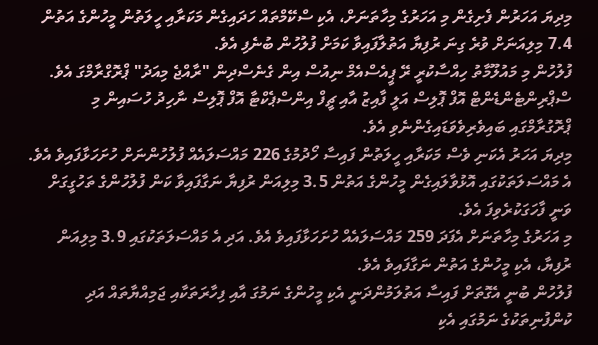މިދިޔަ އަހަރުން ފެށިގެން މި އަހަރުގެ މިހާތަނަށް، އެކި ސްކޭމްތައް ހަދައިގެން މަކަރާއި ހީލަތުން މީހުންގެ އަތުން 7.4 މިލިއަނަށް ވުރެ ގިނަ ރުފިޔާ އަތުލާފައިވާ ކަމަށް ފުލުހުން ބުނެފި އެވެ.
ފުލުހުން މި މައުލޫމާތު ހިއްސާކުރީ ރޭ ޕީއެސްއެމް ނިއުސް އިން ގެނެސްދިން "ރާއްޖެ މިއަދު" ޕްރޮގްރާމްގަ އެވެ. ސްޕްރިންޓެންޑެންޓް އޮފް ޕޮލިސް އަލީ ފާއިޒު އާއި ޗީފް އިންސްޕެކްޓާ އޮފް ޕޮލިސް ނާހިދު ހުސައިން މި ޕްރޮގުރާމްގައި ބައިވެރިވެވަޑައިގެންނެވި އެވެ.
މިދިޔަ އަހަރު އެކަނި ވެސް މަކަރާއި ހީލަތުން ފައިސާ ހޯދުމުގެ 226 މައްސަލައެއް ފުލުހުންނަށް ހުށަހަޅާފައިވެ އެވެ. އެ މައްސަލަތަކުގައި އޮޅުވާލައިގެން މީހުންގެ އަތުން 3.5 މިލިއަން ރުފިޔާ ނަގާފައިވާ ކަން ފުލުހުންގެ ތަހުގީގަށް ވަނީ ފާހަގަކުރެވިފަ އެވެ.
މި އަހަރުގެ މިހާތަނަށް އެފަދަ 259 މައްސަލައެއް ހުށަހަޅާފައިވެ އެވެ. އަދި އެ މައްސަލަތަކުގައި 3.9 މިލިއަން ރުފިޔާ، އެކި މީހުންގެ އަތުން ނަގާފައިވެ އެވެ.
ފުލުހުން ބުނީ އެގޮތަށް ފައިސާ އަތުލަމުންދަނީ އެކި މީހުންގެ ނަމުގަ އާއި ފިހާރަތަކާއި ޖަމިއްޔާތައް އަދި ކުންފުނިތަކުގެ ނަމުގައި އެކި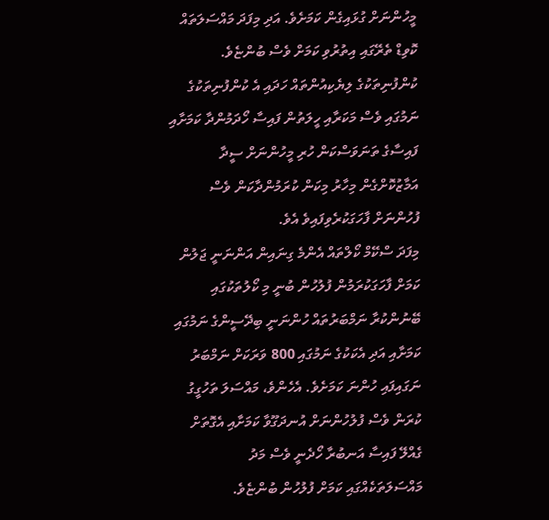މީހުންނަށް ގުޅައިގެން ކަމަށެވެ. އަދި މިފަދަ މައްސަލަތައް ކޮވިޑް ތެރޭގައި އިތުރުވި ކަމަށް ވެސް ބުންޏެވެ.
ކުންފުނިތަކުގެ ލިޔެކިއުންތައް ހަދައި އެ ކުންފުނިތަކުގެ ނަމުގައި ވެސް މަކަރާއި ހީލަތުން ފައިސާ ހޯދަމުންދާ ކަމަށާއި ފައިސާގެ ތަނަވަސްކަން ހުރި މީހުންނަށް ސީދާ އަމާޒުކޮށްގެން މިހާރު މިކަން ކުރަމުންދާކަން ވެސް ފުހުންނަށް ފާހަގަކުރެވިފައިވެ އެވެ.
މިފަދަ ސްކޭމް ކޯލްތައް އެންމެ ގިނައިން އަންނަނީ ޖަލުން ކަމަށް ފާހަގަކުރަމުން ފުލުހުން ބުނީ މި ކޯލުތަކުގައި ބޭނުންކުރާ ނަމްބަރުތައް ހުންނަނީ ބިދޭސީންގެ ނަމުގައި ކަމަށާއި އަދި އެކަކުގެ ނަމުގައި 800 ވަރަކަށް ނަމްބަރު ނަގައިފައި ހުންނަ ކަމަށެވެ. އެހެންވެ، މައްސަލަ ތަހުގީގު ކުރަން ވެސް ފުލުހުންނަށް އުނދަގޫވާ ކަމަށާއި އެގޮތަށް ގެއްލޭ ފައިސާ އަނބުރާ ހޯދެނީ ވެސް މަދު މައްސަލަތަކެއްގައި ކަމަށް ފުލުހުން ބުންޏެވެ.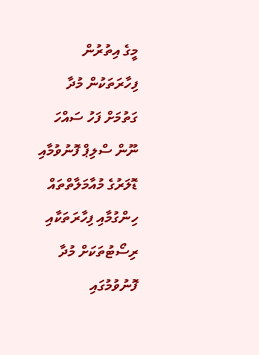މީގެ އިތުރުން ފިހާރަތަކުން މުދާ ގަތުމަށް ފަހު ސައްހަ ނޫން ސްލިޕް ފޮނުވުމާއި ޑޮލަރުގެ މުއާމަލާތްތައް ހިންގުމާއި ފިހާރަތަކާއި ރިސޯޓުތަކަށް މުދާ ފޮނުވުމުގައި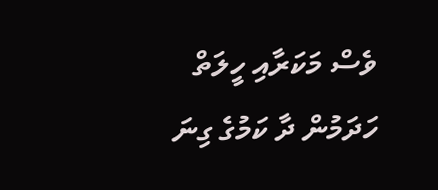ވެސް މަކަރާއި ހީލަތް ހަދަމުން ދާ ކަމުގެ ގިނަ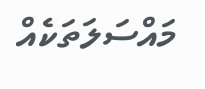މައްސަލަތަކެއް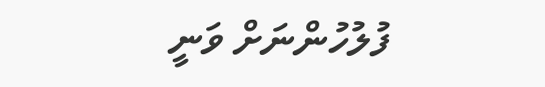ފުލުހުންނަށް ވަނީ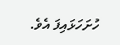ހުށަހަޅައިފަ އެވެ.